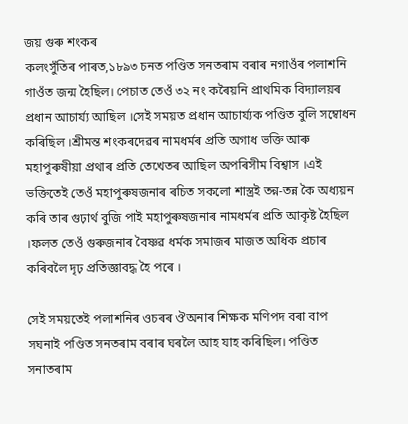জয় গুৰু শংকৰ
কলংসুঁতিৰ পাৰত,১৮৯৩ চনত পণ্ডিত সনতৰাম বৰাৰ নগাওঁৰ পলাশনি গাওঁত জন্ম হৈছিল। পেচাত তেওঁ ৩২ নং কৰৈয়নি প্ৰাথমিক বিদ্যালয়ৰ প্ৰধান আচাৰ্য্য আছিল ।সেই সময়ত প্ৰধান আচাৰ্য্যক পণ্ডিত বুলি সম্বোধন কৰিছিল ।শ্ৰীমন্ত শংকৰদেৱৰ নামধৰ্মৰ প্ৰতি অগাধ ভক্তি আৰু মহাপুৰুষীয়া প্ৰথাৰ প্ৰতি তেখেতৰ আছিল অপৰিসীম বিশ্বাস ।এই ভক্তিতেই তেওঁ মহাপুৰুষজনাৰ ৰচিত সকলো শাস্ত্ৰই তন্ন-তন্ন কৈ অধ্যয়ন কৰি তাৰ গুঢ়াৰ্থ বুজি পাই মহাপুৰুষজনাৰ নামধৰ্মৰ প্ৰতি আকৃষ্ট হৈছিল ।ফলত তেওঁ গুৰুজনাৰ বৈষ্ণৱ ধৰ্মক সমাজৰ মাজত অধিক প্ৰচাৰ কৰিবলৈ দৃঢ় প্ৰতিজ্ঞাবদ্ধ হৈ পৰে ।

সেই সময়তেই পলাশনিৰ ওচৰৰ ঔঅনাৰ শিক্ষক মণিপদ বৰা বাপ সঘনাই পণ্ডিত সনতৰাম বৰাৰ ঘৰলৈ আহ যাহ কৰিছিল। পণ্ডিত সনাতৰাম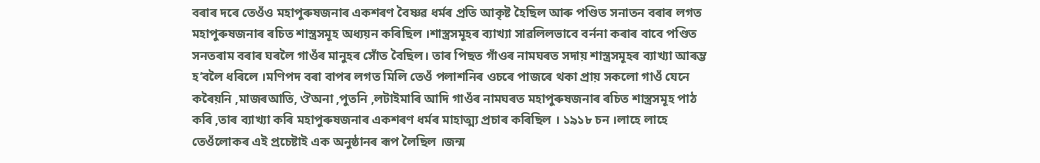বৰাৰ দৰে তেওঁও মহাপুৰুষজনাৰ একশৰণ বৈষ্ণৱ ধৰ্মৰ প্ৰতি আকৃষ্ট হৈছিল আৰু পণ্ডিত সনাতন বৰাৰ লগত মহাপুৰুষজনাৰ ৰচিত শাস্ত্ৰসমূহ অধ্যয়ন কৰিছিল ।শাস্ত্ৰসমূহৰ ব্যাখ্যা সাৱলিলভাবে বৰ্ননা কৰাৰ বাবে পণ্ডিত সনতৰাম বৰাৰ ঘৰলৈ গাওঁৰ মানুহৰ সোঁত বৈছিল। তাৰ পিছত গাঁওৰ নামঘৰত সদায় শাস্ত্ৰসমূহৰ ব্যাখ্যা আৰম্ভ হ’বলৈ ধৰিলে ।মণিপদ বৰা বাপৰ লগত মিলি তেওঁ পলাশনিৰ ওচৰে পাজৰে থকা প্ৰায় সকলো গাওঁ যেনে কৰৈয়নি ,মাজৰআতি, ঔঅনা ,পুতনি ,লটাইমাৰি আদি গাওঁৰ নামঘৰত মহাপুৰুষজনাৰ ৰচিত শাস্ত্ৰসমূহ পাঠ কৰি ,তাৰ ব্যাখ্যা কৰি মহাপুৰুষজনাৰ একশৰণ ধৰ্মৰ মাহাত্ম্য প্ৰচাৰ কৰিছিল । ১৯১৮ চন ।লাহে লাহে তেওঁলোকৰ এই প্ৰচেষ্টাই এক অনুষ্ঠানৰ ৰূপ লৈছিল ।জন্ম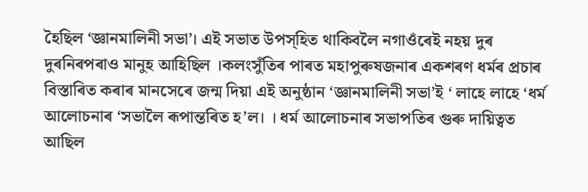হৈছিল ‘জ্ঞানমালিনী সভা’। এই সভাত উপস্হিত থাকিবলৈ নগাওঁৰেই নহয় দুৰ দুৰনিৰপৰাও মানুহ আহিছিল ।কলংসুঁতিৰ পাৰত মহাপুৰুষজনাৰ একশৰণ ধৰ্মৰ প্ৰচাৰ বিস্তাৰিত কৰাৰ মানসেৰে জন্ম দিয়া এই অনুষ্ঠান ‘জ্ঞানমালিনী সভা’ই ‘ লাহে লাহে ‘ধৰ্ম আলোচনাৰ ‘সভালৈ ৰূপান্তৰিত হ’ল। । ধৰ্ম আলোচনাৰ সভাপতিৰ গুৰু দায়িত্বত আছিল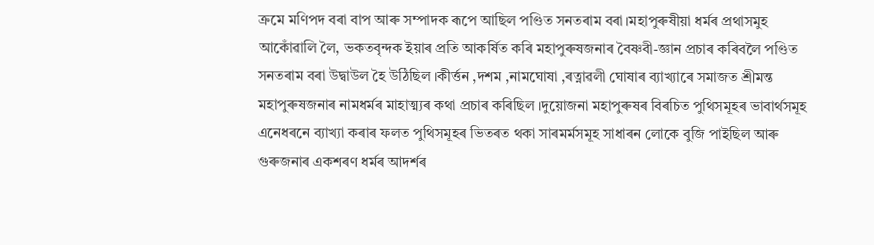ক্ৰমে মণিপদ বৰা বাপ আৰু সম্পাদক ৰূপে আছিল পণ্ডিত সনতৰাম বৰা।মহাপুৰুষীয়া ধৰ্মৰ প্ৰথাসমুহ আকোঁৱালি লৈ, ভকতবৃন্দক ইয়াৰ প্ৰতি আকৰ্ষিত কৰি মহাপুৰুষজনাৰ বৈষ্ণবী-জ্ঞান প্ৰচাৰ কৰিবলৈ পণ্ডিত সনতৰাম বৰা উদ্বাউল হৈ উঠিছিল ।কীৰ্ত্তন ,দশম ,নামঘোষা ,ৰত্নাৱলী ঘোষাৰ ব্যাখ্যাৰে সমাজত শ্ৰীমন্ত মহাপুৰুষজনাৰ নামধৰ্মৰ মাহাত্ম্যৰ কথা প্ৰচাৰ কৰিছিল ।দুয়োজনা মহাপুৰুষৰ বিৰচিত পুথিসমূহৰ ভাবাৰ্থসমূহ এনেধৰনে ব্যাখ্যা কৰাৰ ফলত পুথিসমূহৰ ভিতৰত থকা সাৰমৰ্মসমূহ সাধাৰন লোকে বুজি পাইছিল আৰু গুৰুজনাৰ একশৰণ ধৰ্মৰ আদৰ্শৰ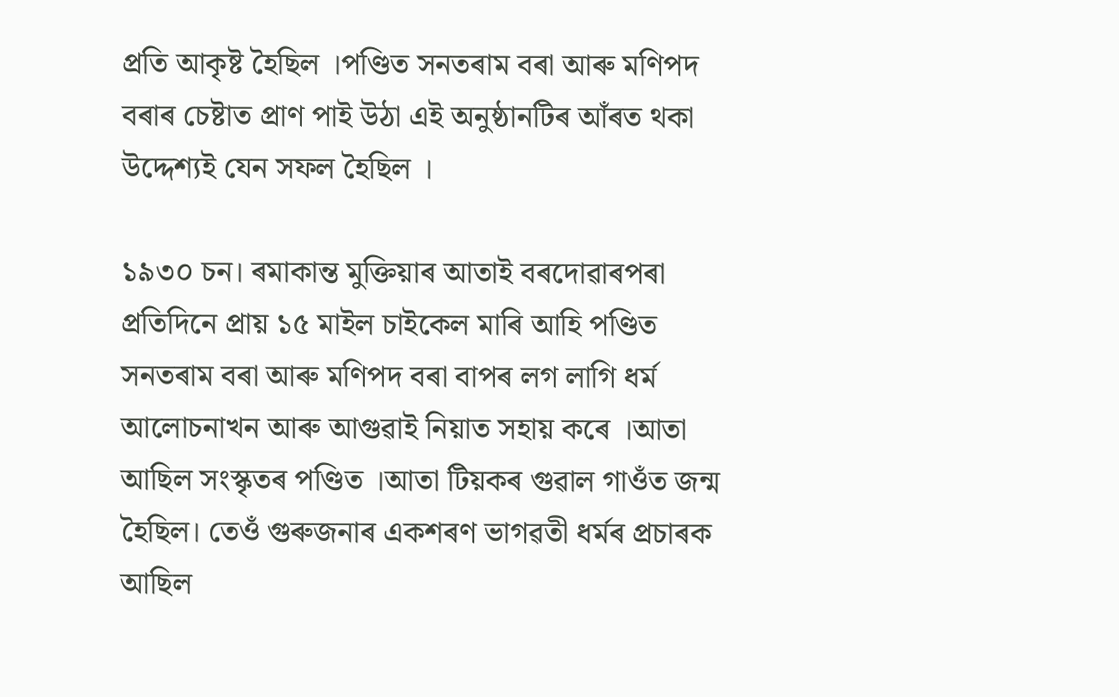প্ৰতি আকৃষ্ট হৈছিল ।পণ্ডিত সনতৰাম বৰা আৰু মণিপদ বৰাৰ চেষ্টাত প্ৰাণ পাই উঠা এই অনুষ্ঠানটিৰ আঁৰত থকা উদ্দেশ্যই যেন সফল হৈছিল ।

১৯৩০ চন। ৰমাকান্ত মুক্তিয়াৰ আতাই বৰদোৱাৰপৰা প্ৰতিদিনে প্ৰায় ১৫ মাইল চাইকেল মাৰি আহি পণ্ডিত সনতৰাম বৰা আৰু মণিপদ বৰা বাপৰ লগ লাগি ধৰ্ম আলোচনাখন আৰু আগুৱাই নিয়াত সহায় কৰে ।আতা আছিল সংস্কৃতৰ পণ্ডিত ।আতা টিয়কৰ গুৱাল গাওঁত জন্ম হৈছিল। তেওঁ গুৰুজনাৰ একশৰণ ভাগৱতী ধৰ্মৰ প্ৰচাৰক আছিল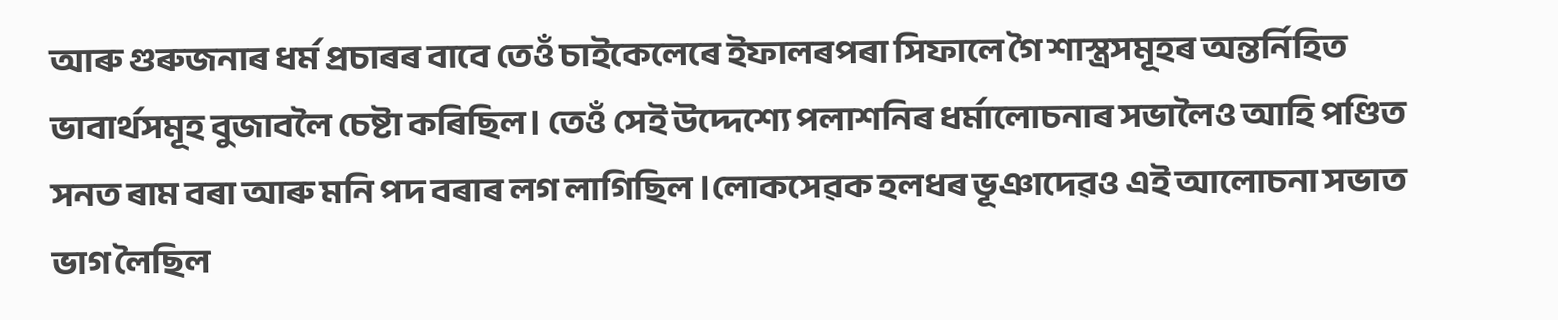আৰু গুৰুজনাৰ ধৰ্ম প্ৰচাৰৰ বাবে তেওঁ চাইকেলেৰে ইফালৰপৰা সিফালে গৈ শাস্ত্ৰসমূহৰ অন্তৰ্নিহিত ভাবাৰ্থসমূহ বুজাবলৈ চেষ্টা কৰিছিল। তেওঁ সেই উদ্দেশ্যে পলাশনিৰ ধৰ্মালোচনাৰ সভালৈও আহি পণ্ডিত সনত ৰাম বৰা আৰু মনি পদ বৰাৰ লগ লাগিছিল ।লোকসেৱক হলধৰ ভূঞাদেৱও এই আলোচনা সভাত ভাগ লৈছিল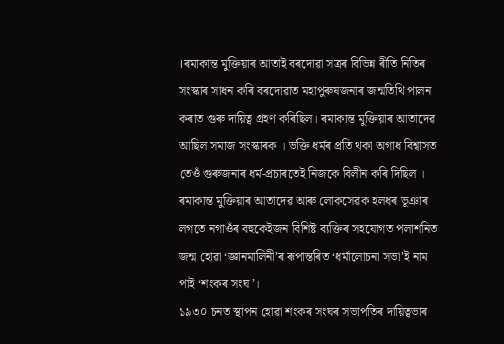।ৰমাকান্ত মুক্তিয়াৰ আতাই বৰদোৱা সত্ৰৰ বিভিন্ন ৰীতি নিতিৰ সংস্কাৰ সাধন কৰি বৰদোৱাত মহাপুৰুষজনাৰ জন্মতিথি পালন কৰাত গুৰু দায়িত্ব গ্ৰহণ কৰিছিল। ৰমাকান্ত মুক্তিয়াৰ আতাদেৱ আছিল সমাজ সংস্কাৰক । ভক্তি ধৰ্মৰ প্ৰতি থকা অগাধ বিশ্বাসত তেওঁ গুৰুজনাৰ ধৰ্ম-প্ৰচাৰতেই নিজকে বিলীন কৰি দিছিল । ৰমাকান্ত মুক্তিয়াৰ আতাদেৱ আৰু লোকসেৱক হলধৰ ভূঞাৰ লগতে নগাওঁৰ বহুকেইজন বিশিষ্ট ব্যক্তিৰ সহযোগত পলাশনিত জন্ম হোৱা ‘জ্ঞানমালিনী’ৰ ৰূপান্তৰিত ‘ধৰ্মালোচনা সভা’ই নাম পাই ‘শংকৰ সংঘ’।
১৯৩০ চনত স্থাপন হোৱা শংকৰ সংঘৰ সভাপতিৰ দায়িত্বভাৰ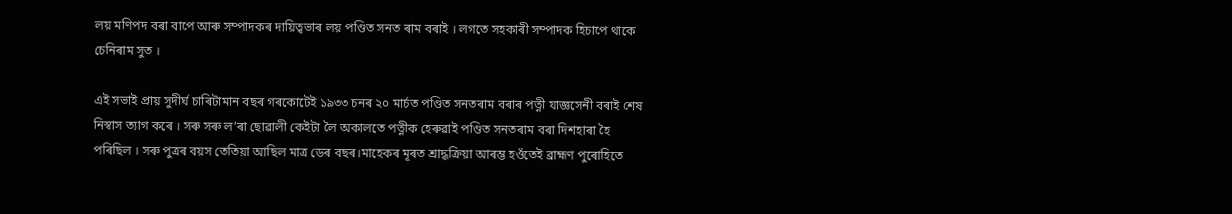লয় মণিপদ বৰা বাপে আৰু সম্পাদকৰ দায়িত্বভাৰ লয় পণ্ডিত সনত ৰাম বৰাই । লগতে সহকাৰী সম্পাদক হিচাপে থাকে চেনিৰাম সুত ।

এই সভাই প্ৰায় সুদীৰ্ঘ চাৰিটামান বছৰ গৰকোটেই ১৯৩৩ চনৰ ২০ মাৰ্চত পণ্ডিত সনতৰাম বৰাৰ পত্নী যাজ্ঞসেনী বৰাই শেষ নিস্বাস ত্যাগ কৰে । সৰু সৰু ল’ৰা ছোৱালী কেইটা লৈ অকালতে পত্নীক হেৰুৱাই পণ্ডিত সনতৰাম বৰা দিশহাৰা হৈ পৰিছিল । সৰু পুত্ৰৰ বয়স তেতিয়া আছিল মাত্ৰ ডেৰ বছৰ।মাহেকৰ মূৰত শ্ৰাদ্ধক্ৰিয়া আৰম্ভ হওঁতেই ব্ৰাহ্মণ পুৰোহিতে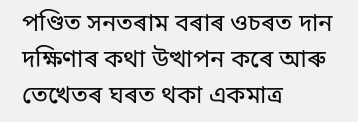পণ্ডিত সনতৰাম বৰাৰ ওচৰত দান দক্ষিণাৰ কথা উত্থাপন কৰে আৰু তেখেতৰ ঘৰত থকা একমাত্ৰ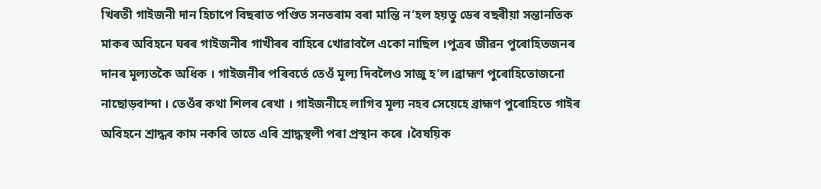খিৰতী গাইজনী দান হিচাপে বিছৰাত পণ্ডিত সনতৰাম বৰা মান্তি ন’হল হয়তু ডেৰ বছৰীয়া সন্তানতিক মাকৰ অবিহনে ঘৰৰ গাইজনীৰ গাখীৰৰ বাহিৰে খোৱাবলৈ একো নাছিল ।পুত্ৰৰ জীৱন পুৰোহিতজনৰ দানৰ মূল্যতকৈ অধিক । গাইজনীৰ পৰিবৰ্তে তেওঁ মূল্য দিবলৈও সাজু হ’ল।ব্ৰাহ্মণ পুৰোহিতোজনো নাছোড়বান্দা । তেওঁৰ কথা শিলৰ ৰেখা । গাইজনীহে লাগিব মূল্য নহব সেয়েহে ব্ৰাহ্মণ পুৰোহিতে গাইৰ অবিহনে শ্ৰাদ্ধৰ কাম নকৰি তাতে এৰি শ্ৰাদ্ধস্থলী পৰা প্ৰস্থান কৰে ।বৈষয়িক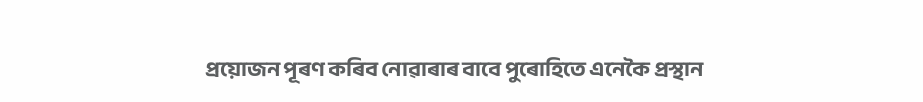প্ৰয়োজন পূৰণ কৰিব নোৱাৰাৰ বাবে পুৰোহিতে এনেকৈ প্ৰস্থান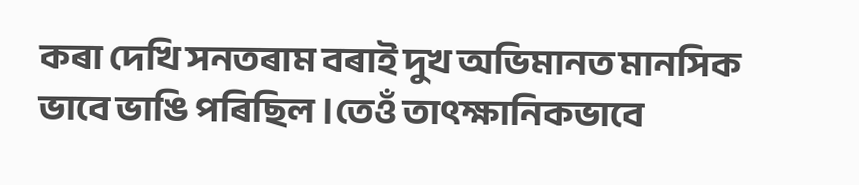কৰা দেখি সনতৰাম বৰাই দুখ অভিমানত মানসিক ভাবে ভাঙি পৰিছিল ।তেওঁ তাৎক্ষানিকভাবে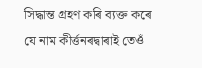সিদ্ধান্ত গ্ৰহণ কৰি ব্যক্ত কৰে যে নাম কীৰ্ত্তনৰদ্বাৰাই তেওঁ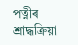পত্নীৰ শ্ৰাদ্ধক্ৰিয়া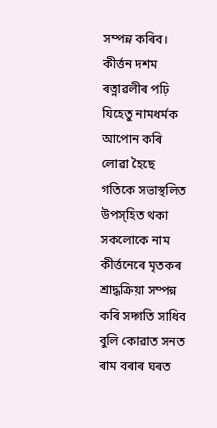সম্পন্ন কৰিব। কীৰ্ত্তন দশম ৰত্নাৱলীৰ পঢ়ি যিহেতু নামধৰ্মক আপোন কৰি লোৱা হৈছে গতিকে সভাস্থলিত উপস্হিত থকা সকলোকে নাম কীৰ্ত্তনেৰে মৃতকৰ শ্ৰাদ্ধক্ৰিয়া সম্পন্ন কৰি সদ্গতি সাধিব বুলি কোৱাত সনত ৰাম বৰাৰ ঘৰত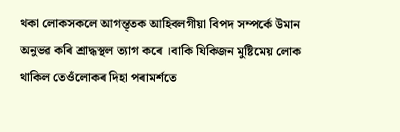থকা লোকসকলে আগন্ত্তক আহিবলগীয়া বিপদ সম্পৰ্কে উমান অনুভৱ কৰি শ্ৰাদ্ধস্থল ত্যাগ কৰে ।বাকি যিকিজন মুষ্টিমেয় লোক থাকিল তেওঁলোকৰ দিহা পৰামৰ্শতে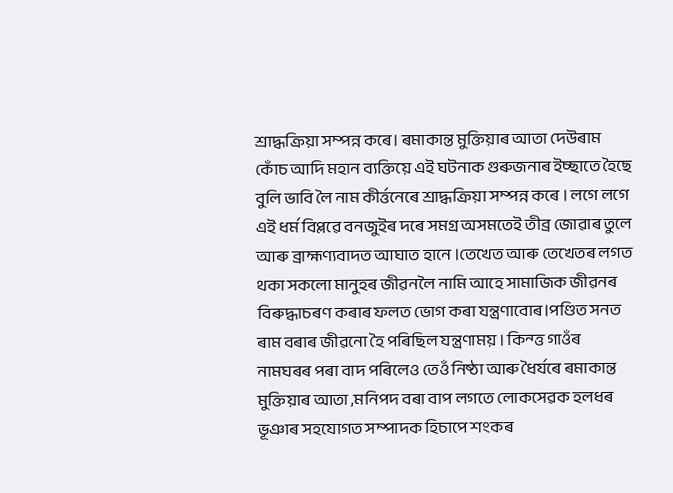শ্ৰাদ্ধক্ৰিয়া সম্পন্ন কৰে। ৰমাকান্ত মুক্তিয়াৰ আতা দেউৰাম কোঁচ আদি মহান ব্যক্তিয়ে এই ঘটনাক গুৰুজনাৰ ইচ্ছাতে হৈছে বুলি ভাবি লৈ নাম কীৰ্ত্তনেৰে শ্ৰাদ্ধক্ৰিয়া সম্পন্ন কৰে । লগে লগে এই ধৰ্ম বিপ্লৱে বনজুইৰ দৰে সমগ্ৰ অসমতেই তীব্ৰ জোৱাৰ তুলে আৰু ব্ৰাহ্মণ্যবাদত আঘাত হানে ।তেখেত আৰু তেখেতৰ লগত থকা সকলো মানুহৰ জীৱনলৈ নামি আহে সামাজিক জীৱনৰ বিৰুদ্ধাচৰণ কৰাৰ ফলত ভোগ কৰা যন্ত্ৰণাবোৰ।পণ্ডিত সনত ৰাম বৰাৰ জীৱনো হৈ পৰিছিল যন্ত্ৰণাময় । কিন্ত্ত গাওঁৰ নামঘৰৰ পৰা বাদ পৰিলেও তেওঁ নিষ্ঠা আৰু ধৈৰ্যৰে ৰমাকান্ত মুক্তিয়াৰ আতা ,মনিপদ বৰা বাপ লগতে লোকসেৱক হলধৰ ভূঞাৰ সহযোগত সম্পাদক হিচাপে শংকৰ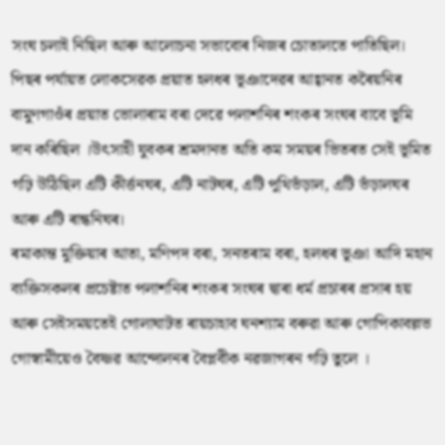সংঘ চলাই নিছিল আৰু আলোচনা সভাবোৰ নিজৰ চোতালতে পাতিছিল। পিছৰ পৰ্যায়ত লোকসেৱক প্ৰয়াত হলধৰ ভূঞাদেৱৰ আহ্বানত কৰৈয়নিৰ বামুণগাওঁৰ প্ৰয়াত ভোলাৰাম বৰা দেৱে পলাশনিৰ শংকৰ সংঘৰ বাবে ভূমি দান কৰিছিল ।উৎসাহী যুবকৰ শ্ৰমদানত অতি কম সময়ৰ ভিতৰত সেই ভূমিত গঢ়ি উঠিছিল এটি কীৰ্ত্তনঘৰ, এটি নাটঘৰ, এটি পুথিভঁড়াল, এটি ভঁড়ালঘৰ আৰু এটি ৰান্ধনিঘৰ।
ৰমাকান্ত মুক্তিয়াৰ আতা, মণিপদ বৰা, সনতৰাম বৰা, হলধৰ ভূঞা আদি মহান ব্যক্তিসকলৰ প্ৰচেষ্টাত পলাশনিৰ শংকৰ সংঘৰ দ্বাৰা ধৰ্ম প্ৰচাৰৰ প্ৰসাৰ হয় আৰু সেইসময়তেই গোলাঘাটত ৰায়চাহাব ঘনশ্যাম বৰুৱা আৰু গোপিকাবল্লভ গোস্বামীয়েও বৈষ্ণৱ আন্দোলনৰ বৈপ্লবীক নৱজাগৰন গঢ়ি তুলে ।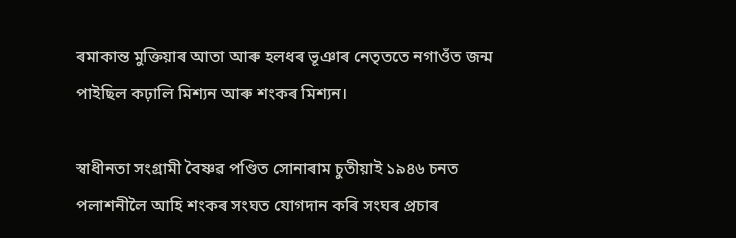ৰমাকান্ত মুক্তিয়াৰ আতা আৰু হলধৰ ভূঞাৰ নেতৃততে নগাওঁত জন্ম পাইছিল কঢ়ালি মিশ্যন আৰু শংকৰ মিশ্যন।

স্বাধীনতা সংগ্ৰামী বৈষ্ণৱ পণ্ডিত সোনাৰাম চুতীয়াই ১৯৪৬ চনত পলাশনীলৈ আহি শংকৰ সংঘত যোগদান কৰি সংঘৰ প্ৰচাৰ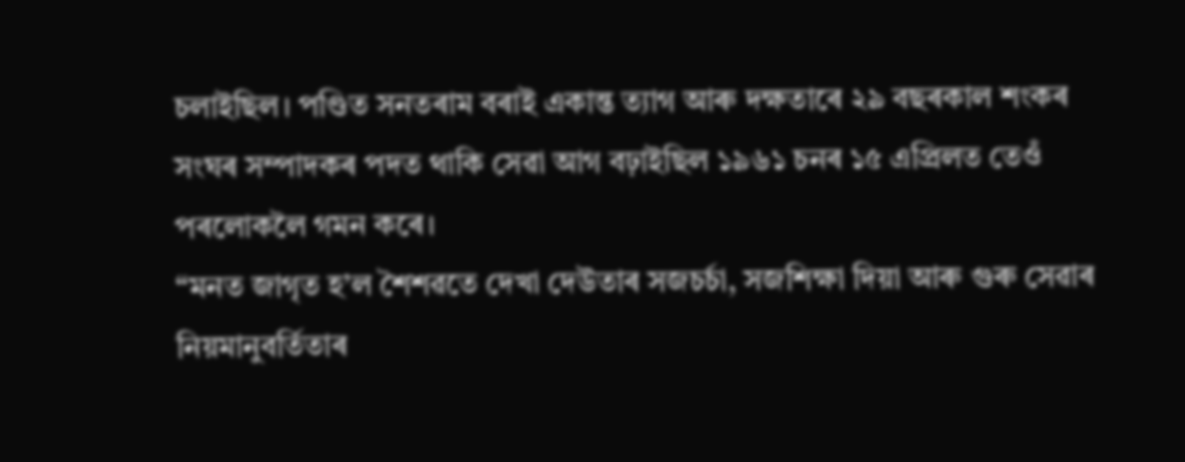চলাইছিল। পণ্ডিত সনতৰাম বৰাই একান্ত ত্যাগ আৰু দক্ষতাৰে ২৯ বছৰকাল শংকৰ সংঘৰ সম্পাদকৰ পদত থাকি সেৱা আগ বঢ়াইছিল ১৯৬১ চনৰ ১৫ এপ্ৰিলত তেওঁ পৰলোকলৈ গমন কৰে।
“মনত জাগৃত হ’ল শৈশৱতে দেখা দেউতাৰ সজচৰ্চা, সজশিক্ষা দিয়া আৰু গুৰু সেৱাৰ নিয়মানুবৰ্তিতাৰ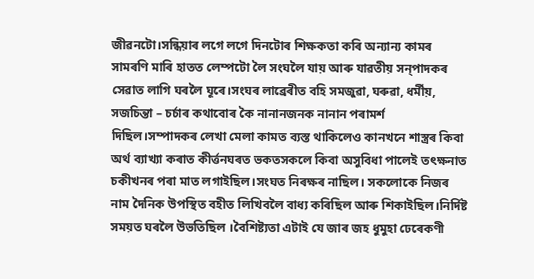জীৱনটো।সন্ধিয়াৰ লগে লগে দিনটোৰ শিক্ষকতা কৰি অন্যান্য কামৰ সামৰণি মাৰি হাতত লেম্পটো লৈ সংঘলৈ যায় আৰু যাৱতীয় সন্পাদকৰ সেৱাত লাগি ঘৰলৈ ঘূৰে।সংঘৰ লাব্ৰেৰীত বহি সমজুৱা, ঘৰুৱা, ধৰ্মীয়, সজচিন্তা – চৰ্চাৰ কথাবোৰ কৈ নানানজনক নানান পৰামৰ্শ দিছিল।সম্পাদকৰ লেখা মেলা কামত ব্যস্ত থাকিলেও কানখনে শাস্ত্ৰৰ কিবা অৰ্থ ব্যাখ্যা কৰাত কীৰ্ত্তনঘৰত ভকতসকলে কিবা অসুবিধা পালেই তৎক্ষনাত চকীখনৰ পৰা মাত লগাইছিল।সংঘত নিৰক্ষৰ নাছিল। সকলোকে নিজৰ নাম দৈনিক উপস্থিত বহীত লিখিবলৈ বাধ্য কৰিছিল আৰু শিকাইছিল।নিৰ্দিষ্ট সময়ত ঘৰলৈ উভতিছিল ।বৈশিষ্ট্যতা এটাই যে জাৰ জহ ধুমুহা ঢেৰেকণী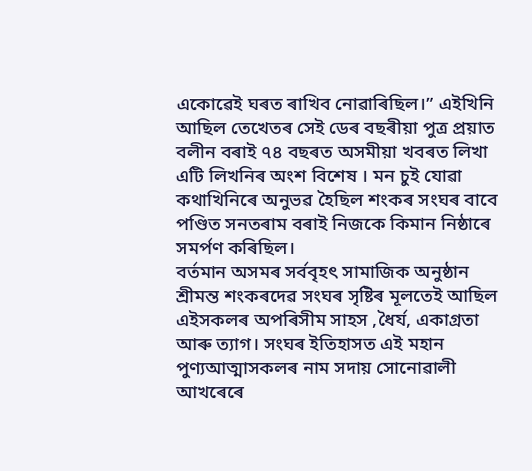একোৱেই ঘৰত ৰাখিব নোৱাৰিছিল।” এইখিনি আছিল তেখেতৰ সেই ডেৰ বছৰীয়া পুত্ৰ প্ৰয়াত বলীন বৰাই ৭৪ বছৰত অসমীয়া খবৰত লিখা এটি লিখনিৰ অংশ বিশেষ । মন চুই যোৱা কথাখিনিৰে অনুভৱ হৈছিল শংকৰ সংঘৰ বাবে পণ্ডিত সনতৰাম বৰাই নিজকে কিমান নিষ্ঠাৰে সমৰ্পণ কৰিছিল।
বৰ্তমান অসমৰ সৰ্ববৃহৎ সামাজিক অনুষ্ঠান শ্ৰীমন্ত শংকৰদেৱ সংঘৰ সৃষ্টিৰ মূলতেই আছিল এইসকলৰ অপৰিসীম সাহস ,ধৈৰ্য, একাগ্ৰতা আৰু ত্যাগ। সংঘৰ ইতিহাসত এই মহান পুণ্যআত্মাসকলৰ নাম সদায় সোনোৱালী আখৰেৰে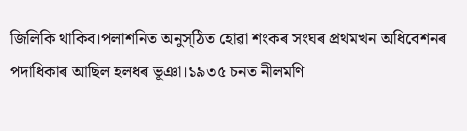জিলিকি থাকিব।পলাশনিত অনুস্ঠিত হোৱা শংকৰ সংঘৰ প্ৰথমখন অধিবেশনৰ পদাধিকাৰ আছিল হলধৰ ভূঞা।১৯৩৫ চনত নীলমণি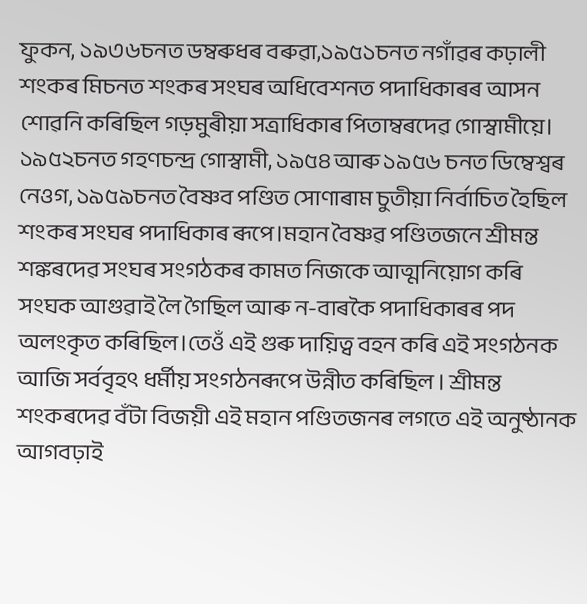ফুকন, ১৯৩৬চনত ডম্বৰুধৰ বৰুৱা,১৯৫১চনত নগাঁৱৰ কঢ়ালী শংকৰ মিচনত শংকৰ সংঘৰ অধিবেশনত পদাধিকাৰৰ আসন শোৱনি কৰিছিল গড়মুৰীয়া সত্ৰাধিকাৰ পিতাম্বৰদেৱ গোস্বামীয়ে। ১৯৫২চনত গহণচন্দ্ৰ গোস্বামী, ১৯৫৪ আৰু ১৯৫৬ চনত ডিম্বেশ্বৰ নেওগ, ১৯৫৯চনত বৈষ্ণব পণ্ডিত সোণাৰাম চুতীয়া নিৰ্বাচিত হৈছিল শংকৰ সংঘৰ পদাধিকাৰ ৰূপে।মহান বৈষ্ণৱ পণ্ডিতজনে শ্ৰীমন্ত শঙ্কৰদেৱ সংঘৰ সংগঠকৰ কামত নিজকে আত্মনিয়োগ কৰি সংঘক আগুৱাই লৈ গৈছিল আৰু ন-বাৰকৈ পদাধিকাৰৰ পদ অলংকৃত কৰিছিল।তেওঁ এই গুৰু দায়িত্ব বহন কৰি এই সংগঠনক আজি সৰ্ববৃহৎ ধৰ্মীয় সংগঠনৰূপে উন্নীত কৰিছিল । শ্ৰীমন্ত শংকৰদেৱ বঁটা বিজয়ী এই মহান পণ্ডিতজনৰ লগতে এই অনুষ্ঠানক আগবঢ়াই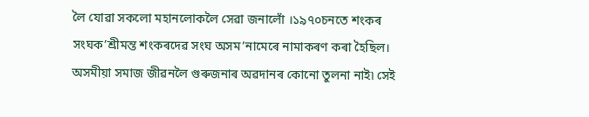লৈ যোৱা সকলো মহানলোকলৈ সেৱা জনালোঁ ।১৯৭০চনতে শংকৰ সংঘক’শ্ৰীমন্ত শংকৰদেৱ সংঘ অসম’নামেৰে নামাকৰণ কৰা হৈছিল।
অসমীয়া সমাজ জীৱনলৈ গুৰুজনাৰ অৱদানৰ কোনো তুলনা নাই৷ সেই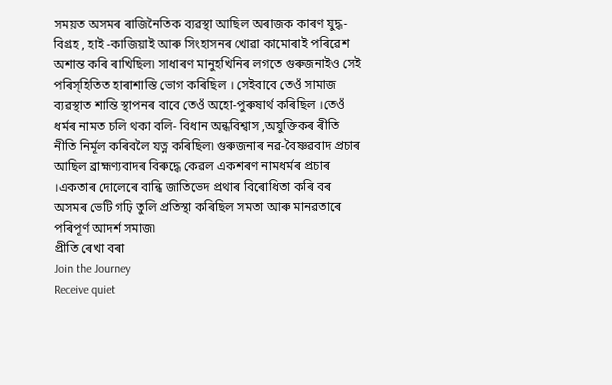সময়ত অসমৰ ৰাজিনৈতিক ব্যৱস্থা আছিল অৰাজক কাৰণ যুদ্ধ- বিগ্ৰহ , হাই -কাজিয়াই আৰু সিংহাসনৰ খোৱা কামোৰাই পৰিৱেশ অশান্ত কৰি ৰাখিছিল৷ সাধাৰণ মানুহখিনিৰ লগতে গুৰুজনাইও সেই পৰিস্হিতিত হাৰাশাস্তি ভোগ কৰিছিল । সেইবাবে তেওঁ সামাজ ব্যৱস্থাত শান্তি স্থাপনৰ বাবে তেওঁ অহো-পুৰুষাৰ্থ কৰিছিল ।তেওঁ ধৰ্মৰ নামত চলি থকা বলি- বিধান অন্ধবিশ্বাস ,অযুক্তিকৰ ৰীতি নীতি নিৰ্মূল কৰিবলৈ যত্ন কৰিছিল৷ গুৰুজনাৰ নৱ-বৈষ্ণৱবাদ প্ৰচাৰ আছিল ব্ৰাহ্মণ্যবাদৰ বিৰুদ্ধে কেৱল একশৰণ নামধৰ্মৰ প্ৰচাৰ ।একতাৰ দোলেৰে বান্ধি জাতিভেদ প্ৰথাৰ বিৰোধিতা কৰি বৰ অসমৰ ভেটি গঢ়ি তুলি প্ৰতিস্থা কৰিছিল সমতা আৰু মানৱতাৰে পৰিপূৰ্ণ আদৰ্শ সমাজ৷
প্ৰীতি ৰেখা বৰা
Join the Journey
Receive quiet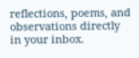reflections, poems, and observations directly in your inbox.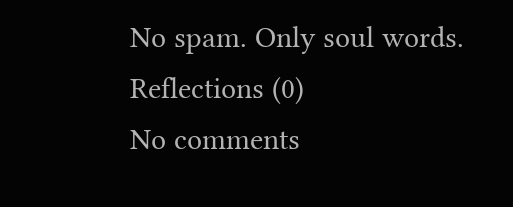No spam. Only soul words.
Reflections (0)
No comments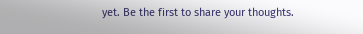yet. Be the first to share your thoughts.